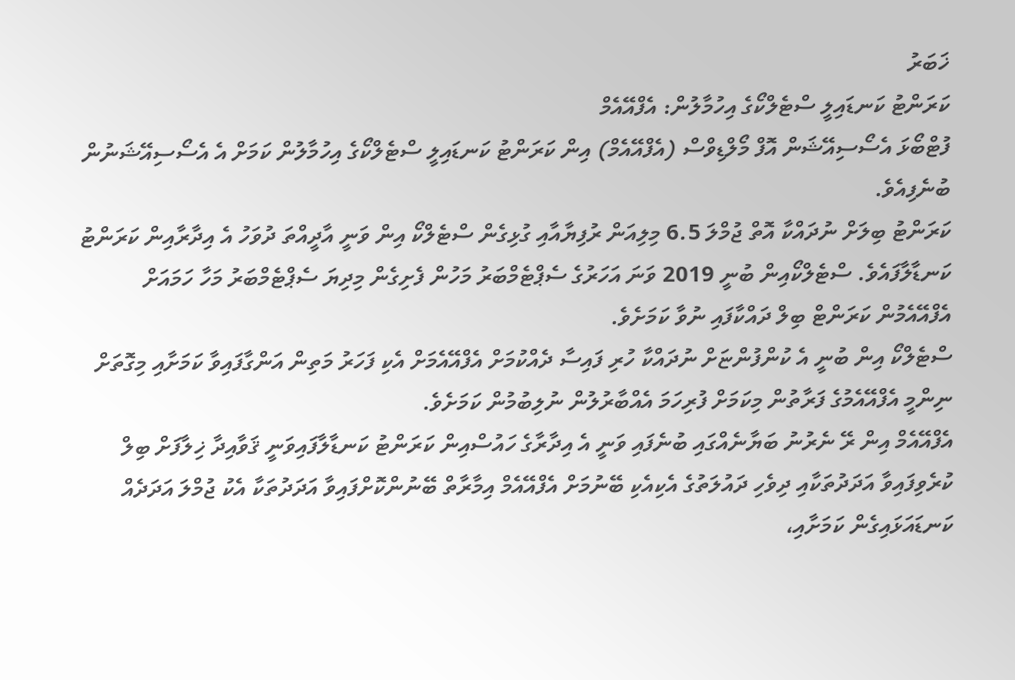ޚަބަރު
ކަރަންޓު ކަނޑައިލީ ސްޓެލްކޯގެ އިހުމާލުން: އެފްއޭއެމް
ފުޓްބޯޅަ އެސޯސިއޭޝަން އޮފް މޯލްޑިވްސް (އެފްއޭއެމް) އިން ކަރަންޓު ކަނޑައިލީ ސްޓެލްކޯގެ އިހުމާލުން ކަމަށް އެ އެސޯސިއޭޝަނުން ބުނެފިއެވެ.
ކަރަންޓު ބިލަށް ނުދައްކާ އޮތް ޖުމްލަ 6.5 މިލިއަން ރުފިޔާއާއި ގުޅިގެން ސްޓެލްކޯ އިން ވަނީ އާދީއްތަ ދުވަހު އެ އިދާރާއިން ކަރަންޓު ކަނޑާލާފައެވެ. ސްޓެލްކޯއިން ބުނީ 2019 ވަނަ އަހަރުގެ ސެޕްޓެމްބަރު މަހުން ފެށިގެން މިދިޔަ ސެޕްޓެމްބަރު މަހާ ހަމައަށް އެފްއޭއެމުން ކަރަންޓް ބިލް ދައްކާފައި ނުވާ ކަމަށެވެ.
ސްޓެލްކޯ އިން ބުނީ އެ ކުންފުންޏަށް ނުދައްކާ ހުރި ފައިސާ ދެއްކުމަށް އެފްއޭއެމަށް އެކި ފަހަރު މަތިން އަންގާފައިވާ ކަމަށާއި މިގޮތަށް ނިންމީ އެފްއޭއެމުގެ ފަރާތުން މިކަމަށް ފުރިހަމަ އެއްބާރުލުން ނުލިބުމުން ކަމަށެވެ.
އެފްއޭއެމް އިން ރޭ ނެރުނު ބަޔާނެއްގައި ބުނެފައި ވަނީ އެ އިދާރާގެ ހައުސްއިން ކަރަންޓު ކަނޑާލާފައިވަނީ ޤަވާއިދާ ޚިލާފަށް ބިލް ކުރެވިފައިވާ އަދަދުތަކާއި ދިވެހި ދައުލަތުގެ އެކިއެކި ބޭނުމަށް އެފްއޭއެމް އިމާރާތް ބޭނުންކޮށްފައިވާ އަދަދުތަކާ އެކު ޖުމްލަ އަދަދެއް ކަނޑައަޅައިގެން ކަމަށާއި،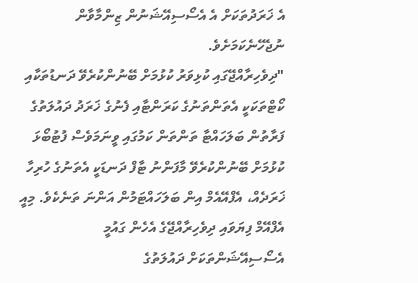އެ ޚަރަދުތަކަށް އެ އެސޯސިއޭޝަނުން ޒިންމާވާން ނުޖެހޭނެކަމަށެވެ.
"ދިވެހިރާއްޖޭގައި ކުޅިވަރު ކުޅުމަށް ބޭނުންކުރެވޭ ދަނޑުތަކާއި ކޯޓްތަކަކީ އެތަންތަނުގެ ކަރަންޓާއި ފެނުގެ ޚަރަދު ދައުލަތުގެ ފަރާތުން ބަލަހައްޓާ ތަންތަން ކަމުގައި ވީނަމަވެސް ފުޓުބޯޅަ ކުޅުމަށް ބޭނުންކުރެވޭ މާފަންނު ޓާފް ދަނޑަކީ އެތަނުގެ ހުރިހާ ޚަރަދެއް، އެފްއޭއެމް އިން ބަލަހައްޓަމުން އަންނަ ތަނެކެވެ. މިއީ އެފްއޭމް ފިޔަވައި ދިވެހިރާއްޖޭގެ އެހެން ގައުމީ އެސޯސިއޭޝަންތަކަށް ދައުލަތުގެ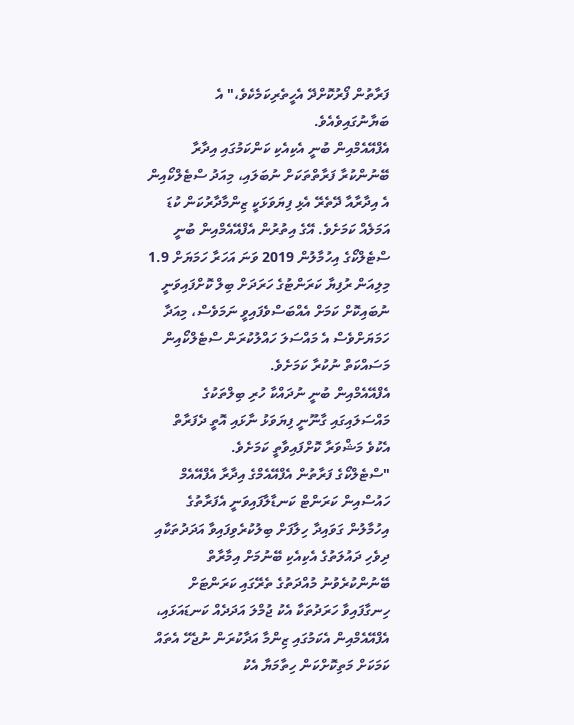ފަރާތުން ފޯރުކޮށްދޭ އެހީތެރިކަމެކެވެ،" އެ ބަޔާނުގައިވެއެވެ.
އެފްއޭއެމްއިން ބުނީ އެކިއެކި ކަންކަމުގައި އިދާރާ ބޭނުންކުރާ ފަރާތްތަކަށް ނުބަލައި، މިއަދު ސްޓެލްކޯއިން އެ އިދާރާއާ ދޭތެރޭ އެޅި ފިޔަވަޅަކީ ޒިންމާދާރުކަން ކުޑަ އަމަލެއް ކަމަށެވެ. އޭގެ އިތުރުން އެފްއޭއެމްއިން ބުނީ ސްޓެލްކޯގެ އިހުމާލުން 2019 ވަނަ އަހަރާ ހަމަޔަށް 1.9 މިލިއަން ރުފިޔާ ކަރަންޓުގެ ހަރަދަށް ބިލް ކޮށްފައިވަނީ ނުބައިކޮށް ކަމަށް އެއްބަސްވެފައިވީ ނަމަވެސް، މިއަދާ ހަމަޔަށްވެސް އެ މައްސަލަ ހައްލުކުރަން ސްޓެލްކޯއިން މަސައްކަތް ނުކުރާ ކަމަށެވެ.
އެފްއޭއެމްއިން ބުނީ ނުދައްކާ ހުރި ބިލްތަކުގެ މައްސަލައިގައި ގާނޫނީ ފިޔަވަޅު ނާޅައި އޮތީ ދެފަރާތް އެކުވެ މަޝްވަރާ ކޮށްފައިވާތީ ކަމަށެވެ.
"ސްޓެލްކޯގެ ފަރާތުން އެފްއޭއެމްގެ އިދާރާ އެފްއޭއެމް ހައުސްއިން ކަރަންޓް ކަނޑާލާފައިވަނީ އެފަރާތުގެ އިހުމާލުން ގަވައިދާ ހިލާފަށް ބިލުކުރެވިފައިވާ އަދަދުތަކާއި ދިވެހި ދައުލަތުގެ އެކިއެކި ބޭނުމަށް އިމާރާތް ބޭނުންކުރެވުނު މުއްދަތުގެ ތެރޭގައި ކަރަންޓަށް ހިނގާފައިވާ ހަރަދުތަކާ އެކު ޖުމްލަ އަދަދެއް ކަނޑައަޅައި، އެފްއޭއެމްއިން އެކަމުގައި ޒިންމާ އަދާކުރަން ނުޖެހޭ އެތައް ކަމަކަށް މަތިކޮށްކަން ހިތާމަޔާ އެކު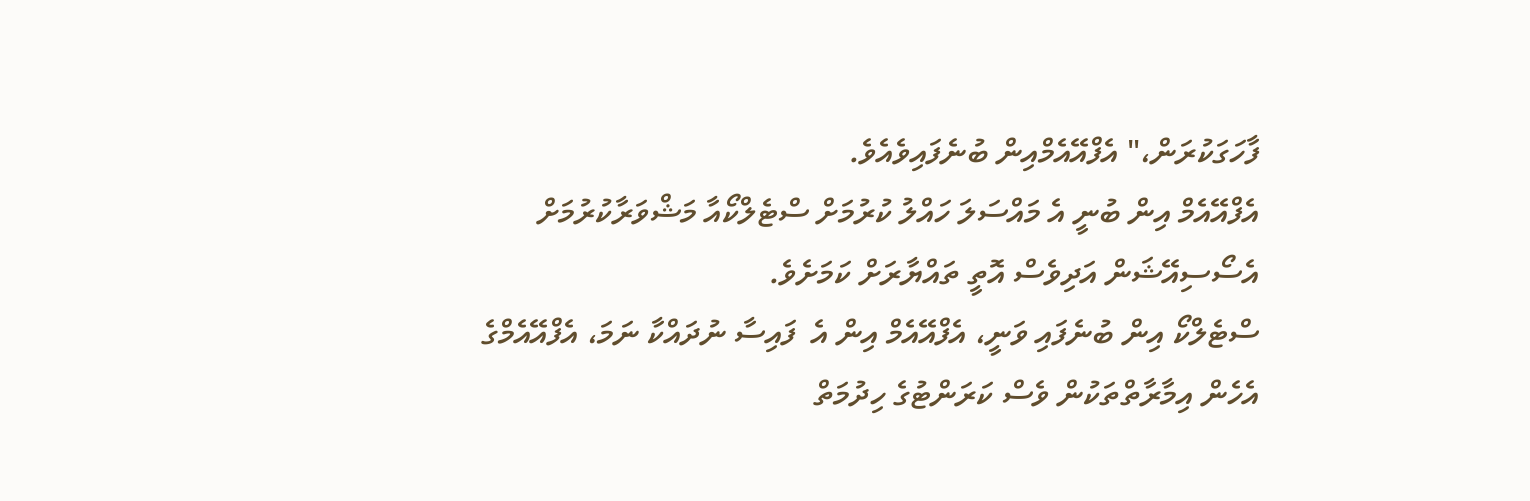ފާހަގަކުރަން،" އެފްއޭއެމްއިން ބުނެފައިވެއެވެ.
އެފްއޭއެމް އިން ބުނީ އެ މައްސަލަ ހައްލު ކުރުމަށް ސްޓެލްކޯއާ މަޝްވަރާކުރުމަށް އެސޯސިއޭޝަން އަދިވެސް އޮތީ ތައްޔާރަށް ކަމަށެވެ.
ސްޓެލްކޯ އިން ބުނެފައި ވަނީ، އެފްއޭއެމް އިން އެ  ފައިސާ ނުދައްކާ ނަމަ، އެފްއޭއެމްގެ އެހެން އިމާރާތްތަކުން ވެސް ކަރަންޓުގެ ހިދުމަތް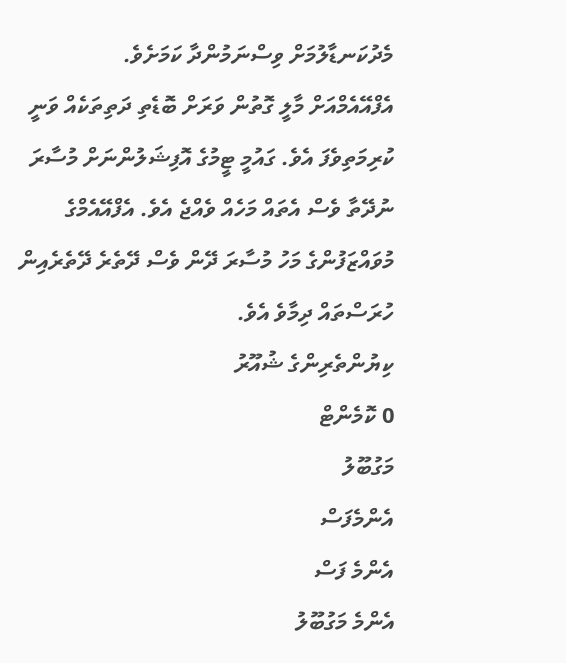މެދުކަނޑާލުމަށް ވިސްނަމުންދާ ކަމަށެވެ.
އެފްއޭއެމްއަށް މާލީ ގޮތުން ވަރަށް ބޮޑެތި ދަތިތަކެއް ވަނީ ކުރިމަތިވެފަ އެވެ. ގައުމީ ޓީމުގެ އޮފިޝަލުންނަށް މުސާރަ ނުދޭތާ ވެސް އެތައް މަހެއް ވެއްޖެ އެވެ. އެފްއޭއެމްގެ މުވައްޒަފުންގެ މަހު މުސާރަ ދޭން ވެސް ދޭތެރެ ދޭތެރެއިން ހުރަސްތައް ދިމާވެ އެވެ.
ކިޔުންތެރިންގެ ޝުއޫރު
0 ކޮމެންޓް
މަގުބޫލު
އެންމެފަސް
އެންމެ ފަސް
އެންމެ މަގުބޫލު